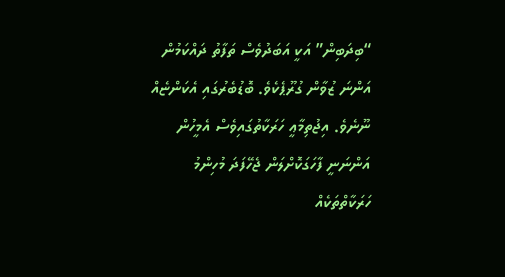“ބިދަބިން” އަކީ އަބަދުވެސް ތަފާތު ދައްކަމުން އަންނަ ޒުވާން ގުރޫޕެކެވެ. ބޮޑުބެރުގައި އެކަންޏެއް ނޫނެވެ. އިޖުތިމާޢީ ހަރަކާތުގައިވެސް އެމީހުން އަންނަނީ ފާހަގަކޮށްލަން ޖެހޭފަދަ މުހިންމު ހަރަކާތްތަކެއް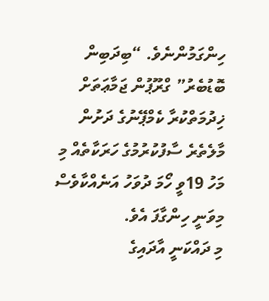ހިންގަމުންނެވެ. “ބިދަބިން ބޮޑުބެރު” ގްރޫޕުން ޖަމާޢަތަށް ޚިދުމަތްކުރާ ކެމްޕޭނުގެ ދަށުން މާލެތެރެ ސާފުކުރުމުގެ ހަރަކާތެއް މި މަހު 19ވީ ހޯމަ ދުވަހު އަނެއްކާވެސް މިވަނީ ހިންގާފަ އެވެ.
މި ދައްކަނީ އާދައިގެ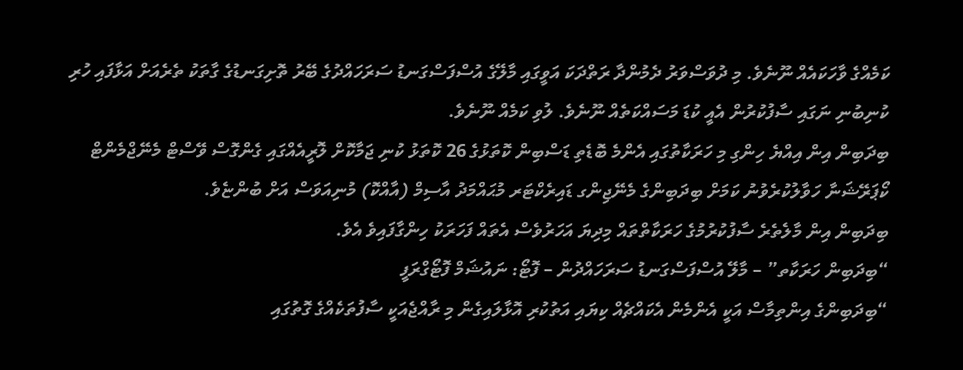ކަމެއްގެ ވާހަކައެއް ނޫނެވެ. މި ދުވަސްވަރު ދެމުންދާ ރަތްދަކަ އަވީގައި މާލޭގެ އުސްފަސްގަނޑު ސަރަހައްދުގެ ބޭރު ތޮށިގަނޑުގެ ގާތަކު ތެރެއަށް އަޅާފައި ހުރި ކުނިބުނި ނަގައި ސާފުކުރުން އެއީ ކުޑަ މަސައްކަތެއް ނޫނެވެ. ލުވި ކަމެއް ނޫނެވެ.
ބިދަބިން އިން އިއްޔެ ހިންގި މި ހަރަކާތުގައި އެންމެ ބޮޑެތި ޑަސްބިން ކޮތަޅުގެ 26 ކޮތަޅު ކުނި ޖަމާކޮށް ލޮރީއެއްގައި ގެންގޮސް ވޭސްޓް މެނޭޖްމެންޓް ކޯޕަރޭޝަނާ ހަވާލުކުރެވުނު ކަމަށް ބިދަބިންގެ މެނޭޖިންގ ޑައިރެކްޓަރ މުޙައްމަދު އާސިމް (އާއްކޮ) މުނިއަވަސް އަށް ބުންޏެވެ.
ބިދަބިން އިން މާލެތެރެ ސާފުކުރުމުގެ ހަރަކާތްތައް މިދިޔަ އަހަރުވެސް އެތައް ފަހަރަކު ހިންގާފައިވެ އެވެ.
“ބިދަބިން ހަރަކާތ” – މާލޭ އުސްފަސްގަނޑު ސަރަހައްދުން – ފޮޓޯ: ނައުޝަމް ފޮޓޯގްރަފީ
“ބިދަބިންގެ އިންތިމާސް އަކީ އެންމެން އެކައްޗެއް ކިޔައި އަތުކުރި އޮޅާލައިގެން މި ރާއްޖެއަކީ ސާފުތަކެއްގެ ގޮތުގައި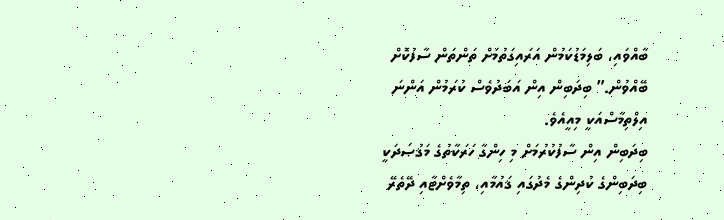ބާއްވައި، ބަލިމަޑުކަމުން އަރައިގަތުމަށް ތަންތަން ސާފުކޮށް ބޭއްވުން.” ބިދަބިން އިން އަބަދުވެސް ކުރަމުން އަންނަ އިލްތިމާސްއަކީ މިއީއެވެ.
ބިދަބިން އިން ސާފުކުރުމަށް މި ހިންގާ ހަރަކާތުގެ މަޤުޞަދަކީ ބިދަބިންގެ ކުދިންގެ މެދުގައި ޤައުމާއި، ތިމާވެށްޓާއި ދޭތެރޭ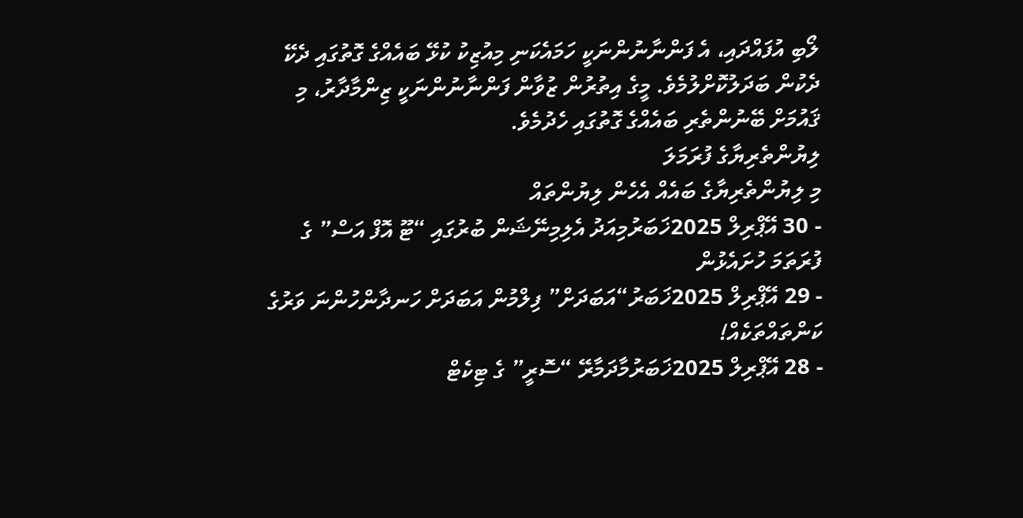ލޯބި އުފައްދައި، އެ ފަންނާނުންނަކީ ހަމައެކަނި މިއުޒިކު ކުޅޭ ބައެއްގެ ގޮތުގައި ދެކޭ ދެކުން ބަދަލުކޮށްލުމެވެ. މީގެ އިތުރުން ޒުވާން ފަންނާނުންނަކީ ޒިންމާދާރު، މި ޤައުމަށް ބޭނުންތެރި ބައެއްގެ ގޮތުގައި ހެދުމެވެ.
ލިޔުންތެރިޔާގެ ފުރަމަލަ
މި ލިޔުންތެރިޔާގެ ބައެއް އެހެން ލިޔުންތައް
- 30 އޭޕްރިލް 2025ޚަބަރުމިއަދު އެލިމިނޭޝަން ބުރުގައި “ޓޫ އޮފް އަސް” ގެ ފުރަތަމަ ހުށައެޅުން
- 29 އޭޕްރިލް 2025ޚަބަރު“އަބަދަށް” ފިލްމުން އަބަދަށް ހަނދާންހުންނަ ވަރުގެ ކަންތައްތަކެއް!
- 28 އޭޕްރިލް 2025ޚަބަރުމާދަމާރޭ “ސޮރީ” ގެ ޓިކެޓް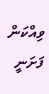ވިއްކަން ފަށަނީ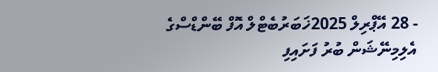- 28 އޭޕްރިލް 2025ޚަބަރުބެޓްލް އޮފް ބޭންޑްސްގެ އެލިމިނޭޝަން ބުރު ފަށައިފި